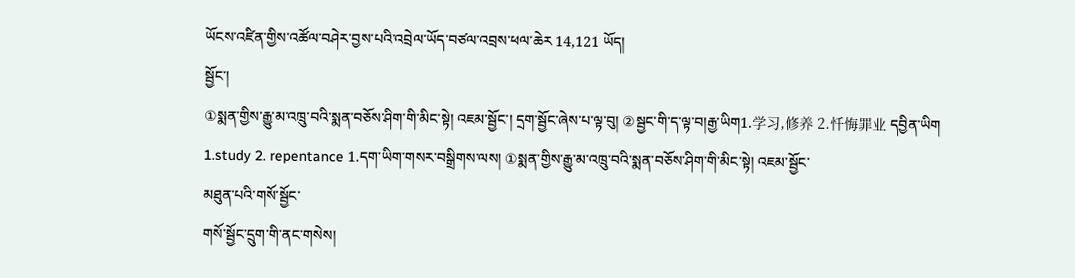ཡོངས་འཛིན་གྱིས་འཚོལ་བཤེར་བྱས་པའི་འབྲེལ་ཡོད་བཙལ་འབྲས་ཕལ་ཆེར 14,121 ཡོད།
སྦྱོང་།
①སྨན་གྱིས་རྒྱུ་མ་འཁྲུ་བའི་སྨན་བཅོས་ཤིག་གི་མིང་སྟེ། འཇམ་སྦྱོང་། དྲག་སྦྱོང་ཞེས་པ་ལྟ་བུ། ②སྦྱང་གི་ད་ལྟ་བ།རྒྱ་ཡིག1.学习,修养 2.忏悔罪业 དབྱིན་ཡིག 1.study 2. repentance 1.དག་ཡིག་གསར་བསྒྲིགས་ལས། ①སྨན་གྱིས་རྒྱུ་མ་འཁྲུ་བའི་སྨན་བཅོས་ཤིག་གི་མིང་སྟེ། འཇམ་སྦྱོང་
མཐུན་པའི་གསོ་སྦྱོང་
གསོ་སྦྱོང་དྲུག་གི་ནང་གསེས།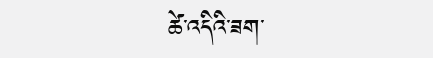ཚེ་འདིའི་ཟག་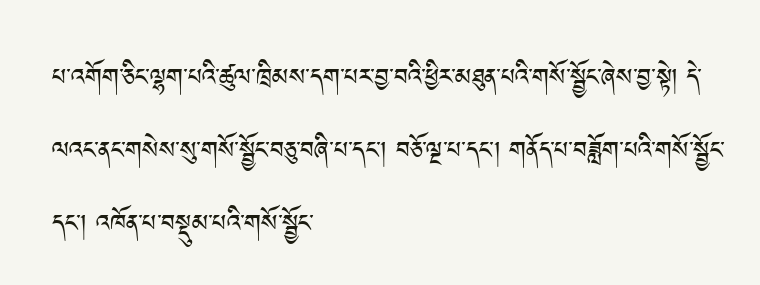པ་འགོག་ཅིང་ལྷག་པའི་ཚུལ་ཁྲིམས་དག་པར་བྱ་བའི་ཕྱིར་མཐུན་པའི་གསོ་སྦྱོང་ཞེས་བྱ་སྟེ། དེ་ལའང་ནང་གསེས་སུ་གསོ་སྦྱོང་བཅུ་བཞི་པ་དང་། བཅོ་ལྔ་པ་དང་། གནོད་པ་བཟློག་པའི་གསོ་སྦྱོང་དང་། འཁོན་པ་བསྡུམ་པའི་གསོ་སྦྱོང་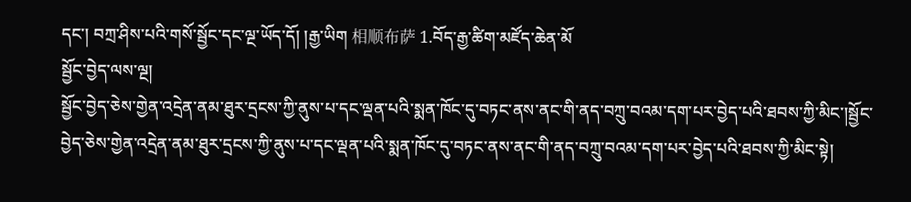དང་། བཀྲ་ཤིས་པའི་གསོ་སྦྱོང་དང་ལྔ་ཡོད་དོ། །རྒྱ་ཡིག 相顺布萨 1.བོད་རྒྱ་ཚིག་མཛོད་ཆེན་མོ
སྦྱོང་བྱེད་ལས་ལྔ།
སྦྱོང་བྱེད་ཅེས་གྱེན་འདྲེན་ནམ་ཐུར་དྲངས་ཀྱི་ནུས་པ་དང་ལྡན་པའི་སྨན་ཁོང་དུ་བཏང་ནས་ནང་གི་ནད་བཀྲུ་བའམ་དག་པར་བྱེད་པའི་ཐབས་ཀྱི་མིང་།སྦྱོང་བྱེད་ཅེས་གྱེན་འདྲེན་ནམ་ཐུར་དྲངས་ཀྱི་ནུས་པ་དང་ལྡན་པའི་སྨན་ཁོང་དུ་བཏང་ནས་ནང་གི་ནད་བཀྲུ་བའམ་དག་པར་བྱེད་པའི་ཐབས་ཀྱི་མིང་སྟེ།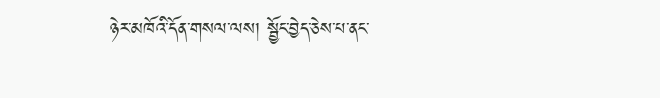ཉེར་མཁོའི་དོན་གསལ་ལས། སྦྱོང་བྱེད་ཅེས་པ་ནང་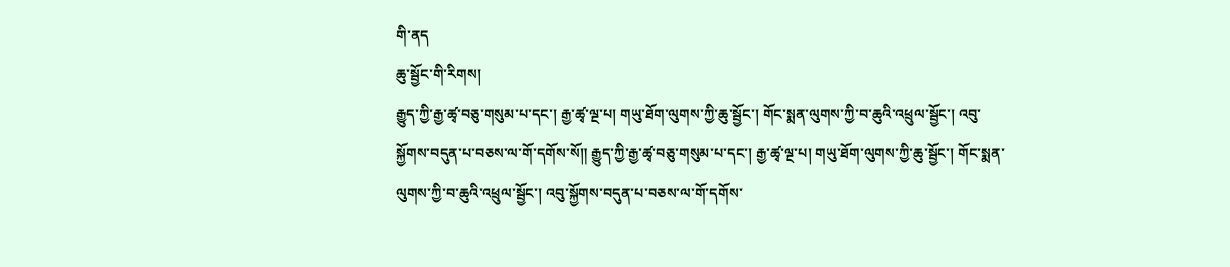གི་ནད
ཆུ་སྦྱོང་གི་རིགས།
རྒྱུད་ཀྱི་རྒྱ་ཚྭ་བཅུ་གསུམ་པ་དང་། རྒྱ་ཚྭ་ལྔ་པ། གཡུ་ཐོག་ལུགས་ཀྱི་ཆུ་སྦྱོང་། གོང་སྨན་ལུགས་ཀྱི་བ་ཆུའི་འཕྲུལ་སྦྱོང་། འབུ་སྐྱོགས་བདུན་པ་བཅས་ལ་གོ་དགོས་སོ༎ རྒྱུད་ཀྱི་རྒྱ་ཚྭ་བཅུ་གསུམ་པ་དང་། རྒྱ་ཚྭ་ལྔ་པ། གཡུ་ཐོག་ལུགས་ཀྱི་ཆུ་སྦྱོང་། གོང་སྨན་ལུགས་ཀྱི་བ་ཆུའི་འཕྲུལ་སྦྱོང་། འབུ་སྐྱོགས་བདུན་པ་བཅས་ལ་གོ་དགོས་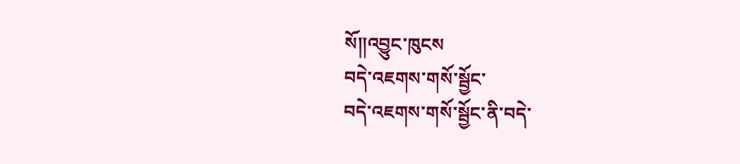སོ༎འབྱུང་ཁུངས
བདེ་འཇགས་གསོ་སྦྱོང་
བདེ་འཇགས་གསོ་སྦྱོང་ནི་བདེ་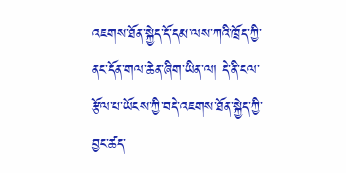འཇགས་ཐོན་སྐྱེད་དོ་དམ་ལས་ཀའི་ཁྲོད་ཀྱི་ནང་དོན་གལ་ཆེན་ཞིག་ཡིན་ལ། དེ་ནི་ངལ་རྩོལ་པ་ཡོངས་ཀྱི་བདེ་འཇགས་ཐོན་སྐྱེད་ཀྱི་བྱང་ཚད་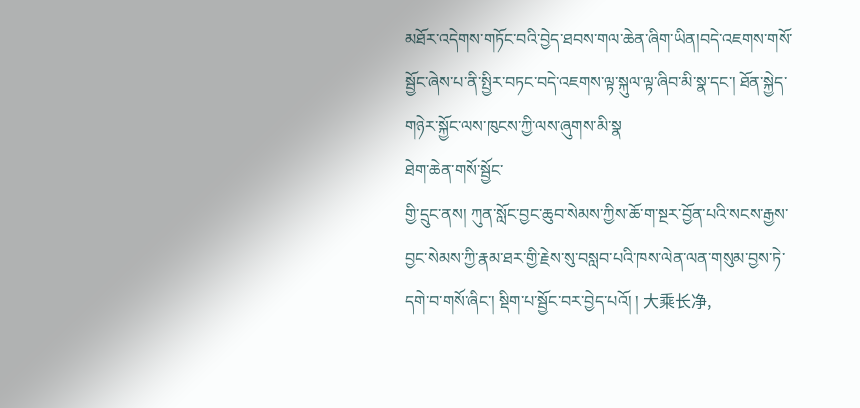མཐོར་འདེགས་གཏོང་བའི་བྱེད་ཐབས་གལ་ཆེན་ཞིག་ཡིན།བདེ་འཇགས་གསོ་སྦྱོང་ཞེས་པ་ནི་སྤྱིར་བཏང་བདེ་འཇགས་ལྟ་སྐུལ་ལྟ་ཞིབ་མི་སྣ་དང་། ཐོན་སྐྱེད་གཉེར་སྐྱོང་ལས་ཁུངས་ཀྱི་ལས་ཞུགས་མི་སྣ
ཐེག་ཆེན་གསོ་སྦྱོང་
གྱི་དྲུང་ནས། ཀུན་སློང་བྱང་ཆུབ་སེམས་ཀྱིས་ཆོ་ག་སྔར་བྱོན་པའི་སངས་རྒྱས་བྱང་སེམས་ཀྱི་རྣམ་ཐར་གྱི་རྗེས་སུ་བསླབ་པའི་ཁས་ལེན་ལན་གསུམ་བྱས་ཏེ་དགེ་བ་གསོ་ཞིང་། སྡིག་པ་སྦྱོང་བར་བྱེད་པའོ། ། 大乘长净,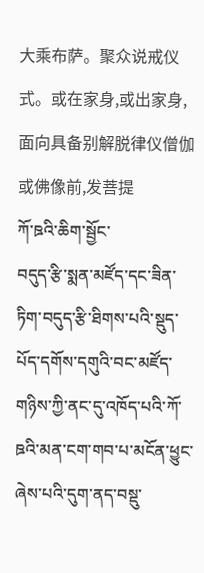大乘布萨。聚众说戒仪式。或在家身,或出家身,面向具备别解脱律仪僧伽或佛像前,发菩提
ཀོ་ཋའི་ཆིག་སྦྱོང་
བདུད་རྩི་སྨན་མཛོད་དང་ཟིན་ཏིག་བདུད་རྩི་ཐིགས་པའི་སྡུད་པོད་དགོས་དགུའི་བང་མཛོད་གཉིས་ཀྱི་ནང་དུ་འཁོད་པའི་ཀོ་ཋའི་མན་ངག་གབ་པ་མངོན་ཕྱུང་ཞེས་པའི་དུག་ནད་བསྡུ་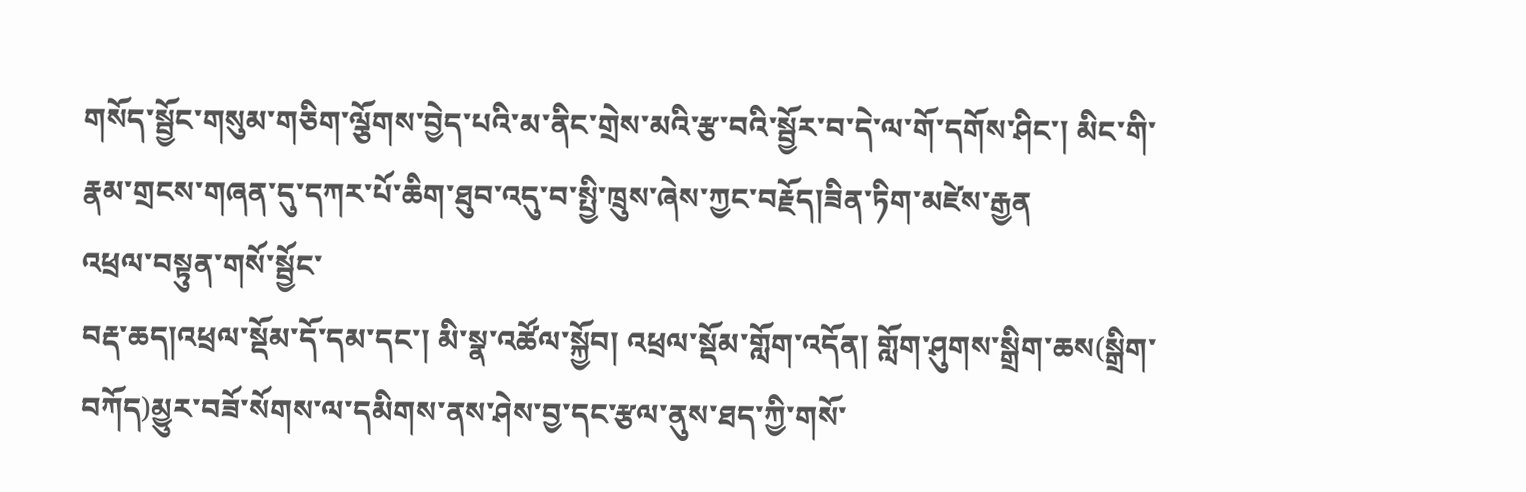གསོད་སྦྱོང་གསུམ་གཅིག་ལྕོགས་བྱེད་པའི་མ་ནིང་གྲེས་མའི་རྩ་བའི་སྦྱོར་བ་དེ་ལ་གོ་དགོས་ཤིང་། མིང་གི་རྣམ་གྲངས་གཞན་དུ་དཀར་པོ་ཆིག་ཐུབ་འདུ་བ་སྤྱི་ཁྲུས་ཞེས་ཀྱང་བརྗོད།ཟིན་ཏིག་མཛེས་རྒྱན
འཕྲལ་བསྟུན་གསོ་སྦྱོང་
བརྡ་ཆད།འཕྲལ་སྡོམ་དོ་དམ་དང་། མི་སྣ་འཚོལ་སྐྱོབ། འཕྲལ་སྡོམ་གློག་འདོན། གློག་ཤུགས་སྒྲིག་ཆས(སྒྲིག་བཀོད)མྱུར་བཟོ་སོགས་ལ་དམིགས་ནས་ཤེས་བྱ་དང་རྩལ་ནུས་ཐད་ཀྱི་གསོ་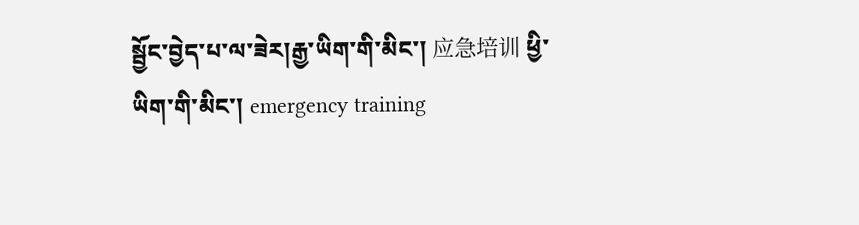སྦྱོང་བྱེད་པ་ལ་ཟེར།རྒྱ་ཡིག་གི་མིང་། 应急培训 ཕྱི་ཡིག་གི་མིང་། emergency training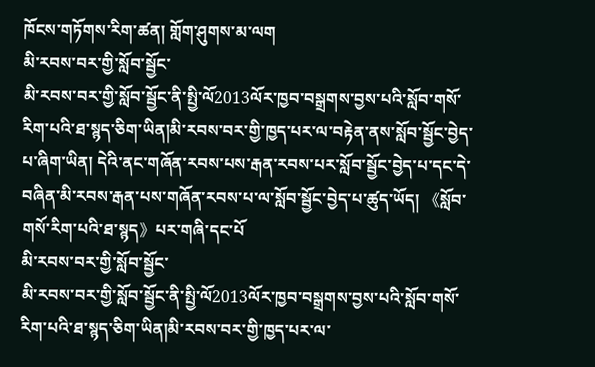ཁོངས་གཏོགས་རིག་ཚན། གློག་ཤུགས་མ་ལག
མི་རབས་བར་གྱི་སློབ་སྦྱོང་
མི་རབས་བར་གྱི་སློབ་སྦྱོང་ནི་སྤྱི་ལོ2013ལོར་ཁྱབ་བསྒྲགས་བྱས་པའི་སློབ་གསོ་རིག་པའི་ཐ་སྙད་ཅིག་ཡིན།མི་རབས་བར་གྱི་ཁྱད་པར་ལ་བརྟེན་ནས་སློབ་སྦྱོང་བྱེད་པ་ཞིག་ཡིན། དེའི་ནང་གཞོན་རབས་པས་རྒན་རབས་པར་སློབ་སྦྱོང་བྱེད་པ་དང་དེ་བཞིན་མི་རབས་རྒན་པས་གཞོན་རབས་པ་ལ་སློབ་སྦྱོང་བྱེད་པ་ཚུད་ཡོད། 《སློབ་གསོ་རིག་པའི་ཐ་སྙད》པར་གཞི་དང་པོ
མི་རབས་བར་གྱི་སློབ་སྦྱོང་
མི་རབས་བར་གྱི་སློབ་སྦྱོང་ནི་སྤྱི་ལོ2013ལོར་ཁྱབ་བསྒྲགས་བྱས་པའི་སློབ་གསོ་རིག་པའི་ཐ་སྙད་ཅིག་ཡིན།མི་རབས་བར་གྱི་ཁྱད་པར་ལ་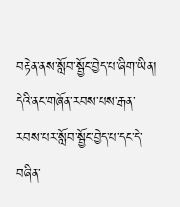བརྟེན་ནས་སློབ་སྦྱོང་བྱེད་པ་ཞིག་ཡིན། དེའི་ནང་གཞོན་རབས་པས་རྒན་རབས་པར་སློབ་སྦྱོང་བྱེད་པ་དང་དེ་བཞིན་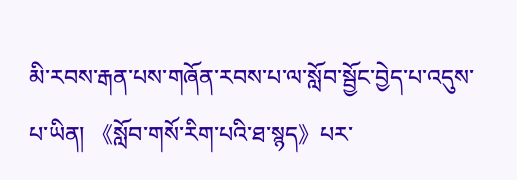མི་རབས་རྒན་པས་གཞོན་རབས་པ་ལ་སློབ་སྦྱོང་བྱེད་པ་འདུས་པ་ཡིན། 《སློབ་གསོ་རིག་པའི་ཐ་སྙད》པར་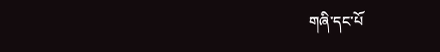གཞི་དང་པོ